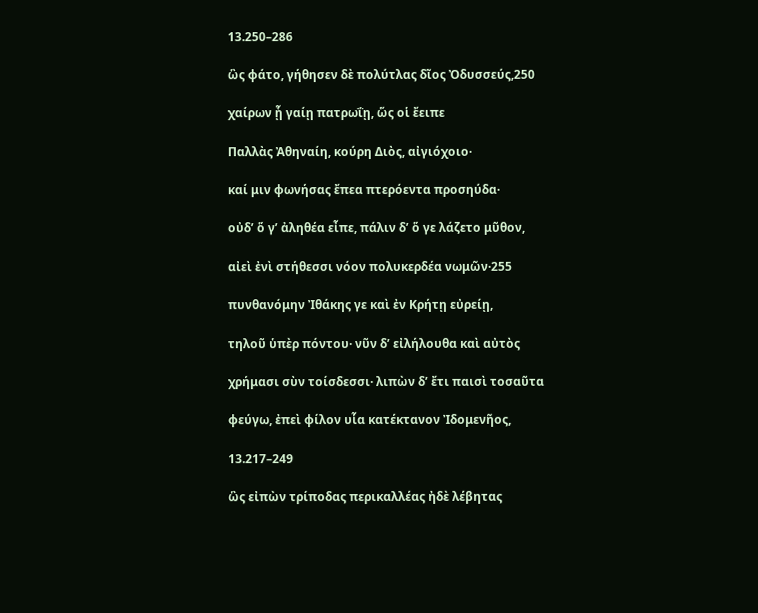13.250–286

ὣς φάτο, γήθησεν δὲ πολύτλας δῖος Ὀδυσσεύς,250

χαίρων ᾗ γαίῃ πατρωΐῃ, ὥς οἱ ἔειπε

Παλλὰς Ἀθηναίη, κούρη Διὸς, αἰγιόχοιο·

καί μιν φωνήσας ἔπεα πτερόεντα προσηύδα·

οὐδʼ ὅ γʼ ἀληθέα εἶπε, πάλιν δʼ ὅ γε λάζετο μῦθον,

αἰεὶ ἐνὶ στήθεσσι νόον πολυκερδέα νωμῶν·255

πυνθανόμην Ἰθάκης γε καὶ ἐν Κρήτῃ εὐρείῃ,

τηλοῦ ὑπὲρ πόντου· νῦν δʼ εἰλήλουθα καὶ αὐτὸς

χρήμασι σὺν τοίσδεσσι· λιπὼν δʼ ἔτι παισὶ τοσαῦτα

φεύγω, ἐπεὶ φίλον υἷα κατέκτανον Ἰδομενῆος,

13.217–249

ὣς εἰπὼν τρίποδας περικαλλέας ἠδὲ λέβητας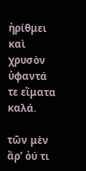ἠρίθμει καὶ χρυσὸν ὑφαντά τε εἵματα καλά.

τῶν μὲν ἄρʼ ὀύ τι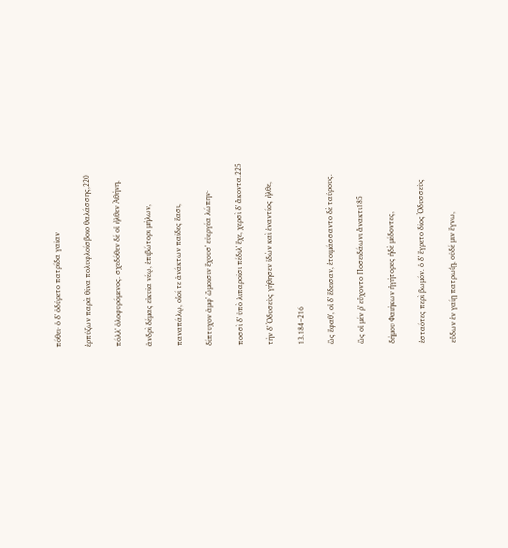πόθει· ὁ δʼ ὀδύρετο πατρίδα γαῖαν

ἑρπύζων παρὰ θῖνα πολυφλοίσβοιο θαλάσσης,220

πόλλʼ ὀλοφυρόμενος. σχεδόθεν δέ οἱ ἦλθεν Ἀθήνη,

ἀνδρὶ δέμας εἰκυῖα νέῳ, ἐπιβώτορι μήλων,

παναπάλῳ, οἷοί τε ἀνάκτων παῖδες ἔασι,

δίπτυχον ἀμφʼ ὤμοισιν ἔχουσʼ εὐεργέα λώπην·

ποσσὶ δʼ ὑπὸ λιπαροῖσι πέδιλʼ ἔχε, χερσὶ δʼ ἄκοντα.225

τὴν δʼ Ὀδυσεὺς γήθησεν ἰδὼν καὶ ἐναντίος ἦλθε,

13.184–216

ὣς ἔφαθʼ, οἱ δʼ ἔδεισαν, ἑτοιμάσσαντο δὲ ταύρους.

ὣς οἱ μέν ῥʼ εὔχοντο Ποσειδάωνι ἄνακτι185

δήμου Φαιήκων ἡγήτορες ἠδὲ μέδοντες,

ἑσταότες περὶ βωμόν. ὁ δʼ ἔγρετο δῖος Ὀδυσσεὺς

εὕδων ἐν γαίῃ πατρωΐῃ, οὐδέ μιν ἔγνω,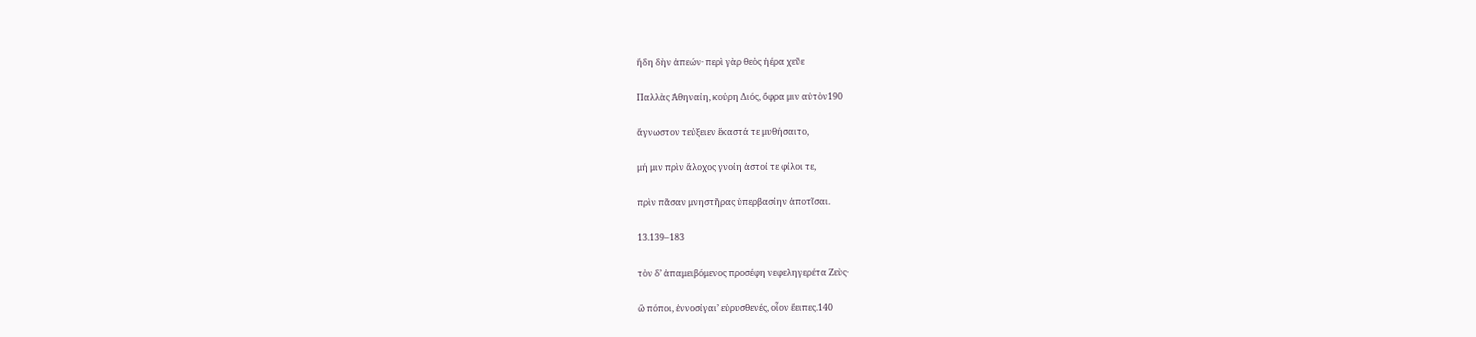ἤδη δὴν ἀπεών· περὶ γὰρ θεὸς ἠέρα χεῦε

Παλλὰς Ἀθηναίη, κούρη Διός, ὄφρα μιν αὐτὸν190

ἄγνωστον τεύξειεν ἕκαστά τε μυθήσαιτο,

μή μιν πρὶν ἄλοχος γνοίη ἀστοί τε φίλοι τε,

πρὶν πᾶσαν μνηστῆρας ὑπερβασίην ἀποτῖσαι.

13.139–183

τὸν δʼ ἀπαμειβόμενος προσέφη νεφεληγερέτα Ζεὺς·

ὢ πόποι, ἐννοσίγαιʼ εὐρυσθενές, οἷον ἔειπες.140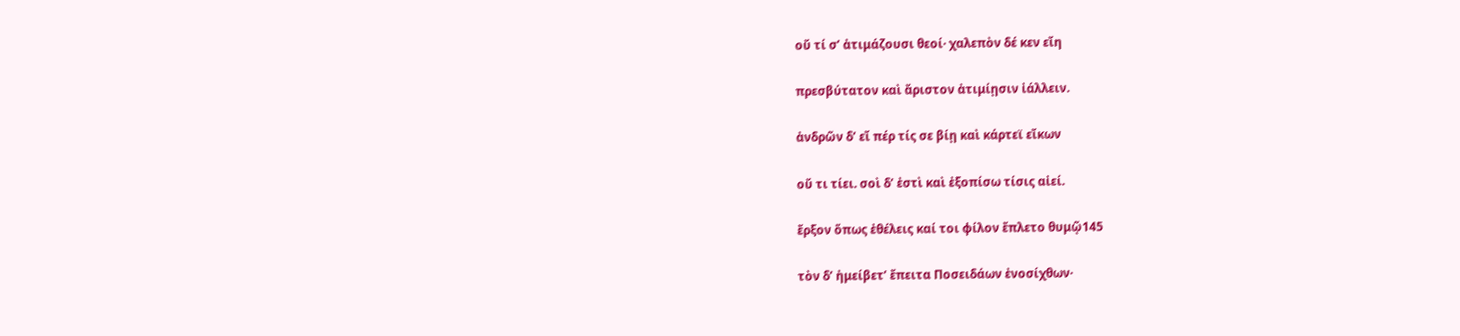οὔ τί σʼ ἀτιμάζουσι θεοί· χαλεπὸν δέ κεν εἴη

πρεσβύτατον καὶ ἄριστον ἀτιμίῃσιν ἰάλλειν.

ἀνδρῶν δʼ εἴ πέρ τίς σε βίῃ καὶ κάρτεϊ εἴκων

οὔ τι τίει. σοὶ δʼ ἐστὶ καὶ ἐξοπίσω τίσις αἰεί.

ἔρξον ὅπως ἐθέλεις καί τοι φίλον ἔπλετο θυμῷ145

τὸν δʼ ἠμείβετʼ ἔπειτα Ποσειδάων ἐνοσίχθων·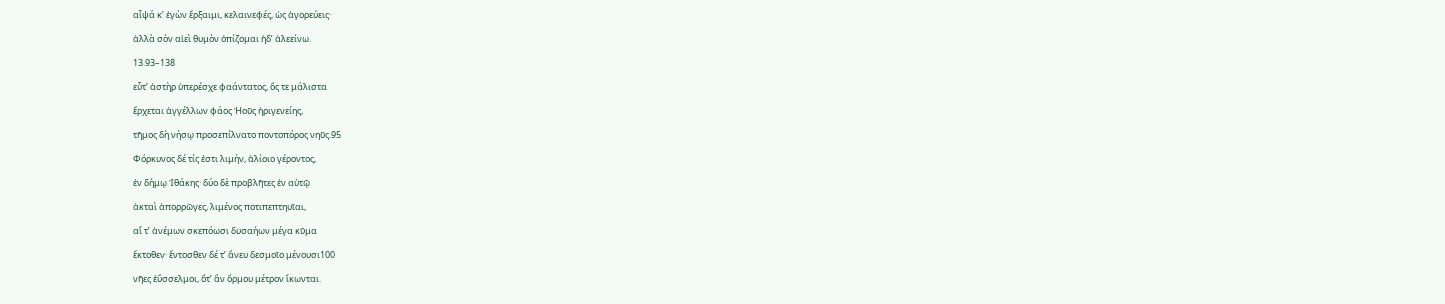αἶψά κʼ ἐγὼν ἔρξαιμι, κελαινεφές, ὡς ἀγορεύεις·

ἀλλὰ σὸν αἰεὶ θυμὸν ὀπίζομαι ἠδʼ ἀλεείνω.

13.93–138

εὖτʼ ἀστὴρ ὑπερέσχε φαάντατος, ὅς τε μάλιστα

ἔρχεται ἀγγέλλων φάος Ἠοῦς ἠριγενείης,

τῆμος δὴ νήσῳ προσεπίλνατο ποντοπόρος νηῦς.95

Φόρκυνος δέ τίς ἐστι λιμήν, ἁλίοιο γέροντος,

ἐν δήμῳ Ἰθάκης· δύο δὲ προβλῆτες ἐν αὐτῷ

ἀκταὶ ἀπορρῶγες, λιμένος ποτιπεπτηυῖαι,

αἵ τʼ ἀνέμων σκεπόωσι δυσαήων μέγα κῦμα

ἔκτοθεν· ἔντοσθεν δέ τʼ ἄνευ δεσμοῖο μένουσι100

νῆες ἐΰσσελμοι, ὅτʼ ἂν ὅρμου μέτρον ἵκωνται.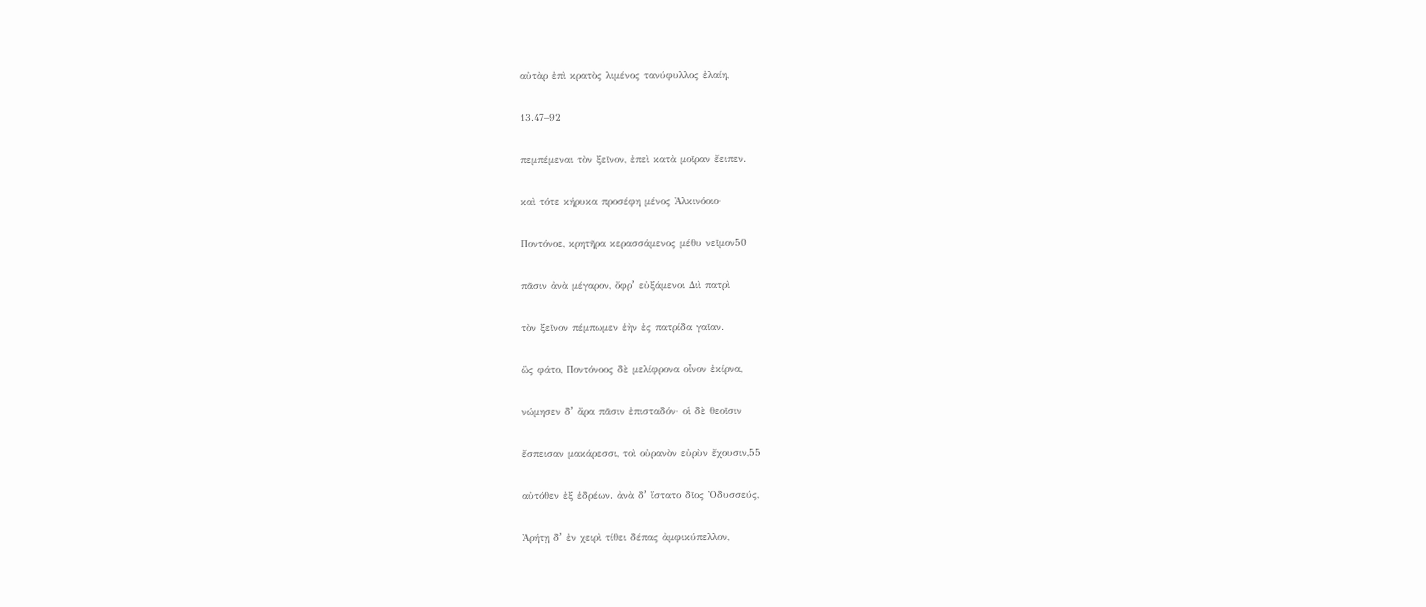αὐτὰρ ἐπὶ κρατὸς λιμένος τανύφυλλος ἐλαίη,

13.47–92

πεμπέμεναι τὸν ξεῖνον, ἐπεὶ κατὰ μοῖραν ἔειπεν.

καὶ τότε κήρυκα προσέφη μένος Ἀλκινόοιο·

Ποντόνοε, κρητῆρα κερασσάμενος μέθυ νεῖμον50

πᾶσιν ἀνὰ μέγαρον, ὄφρʼ εὐξάμενοι Διὶ πατρὶ

τὸν ξεῖνον πέμπωμεν ἑὴν ἐς πατρίδα γαῖαν.

ὣς φάτο, Ποντόνοος δὲ μελίφρονα οἶνον ἐκίρνα,

νώμησεν δʼ ἄρα πᾶσιν ἐπισταδόν· οἱ δὲ θεοῖσιν

ἔσπεισαν μακάρεσσι, τοὶ οὐρανὸν εὐρὺν ἔχουσιν,55

αὐτόθεν ἐξ ἑδρέων. ἀνὰ δʼ ἵστατο δῖος Ὀδυσσεύς,

Ἀρήτῃ δʼ ἐν χειρὶ τίθει δέπας ἀμφικύπελλον,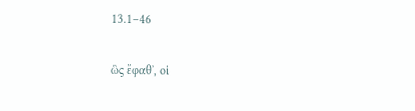13.1–46

ὣς ἔφαθʼ, οἱ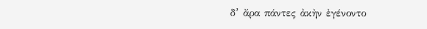δʼ ἄρα πάντες ἀκὴν ἐγένοντο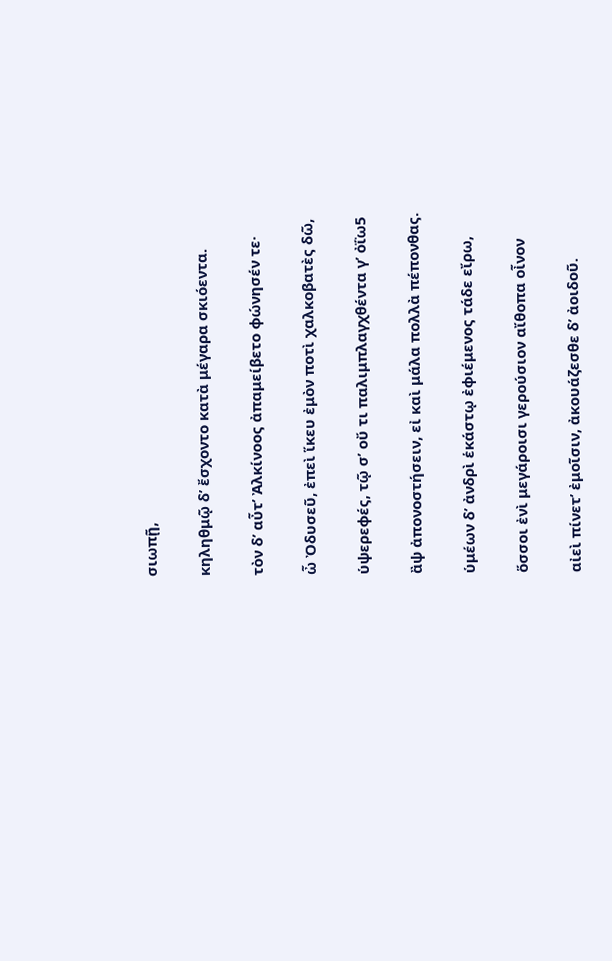σιωπῇ,

κηληθμῷ δʼ ἔσχοντο κατὰ μέγαρα σκιόεντα.

τὸν δʼ αὖτʼ Ἀλκίνοος ἀπαμείβετο φώνησέν τε·

ὦ Ὀδυσεῦ, ἐπεὶ ἵκευ ἐμὸν ποτὶ χαλκοβατὲς δῶ,

ὑψερεφές, τῷ σʼ οὔ τι παλιμπλαγχθέντα γʼ ὀΐω5

ἂψ ἀπονοστήσειν, εἰ καὶ μάλα πολλὰ πέπονθας.

ὑμέων δʼ ἀνδρὶ ἑκάστῳ ἐφιέμενος τάδε εἴρω,

ὅσσοι ἐνὶ μεγάροισι γερούσιον αἴθοπα οἶνον

αἰεὶ πίνετʼ ἐμοῖσιν, ἀκουάζεσθε δʼ ἀοιδοῦ.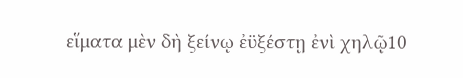εἵματα μὲν δὴ ξείνῳ ἐϋξέστῃ ἐνὶ χηλῷ10